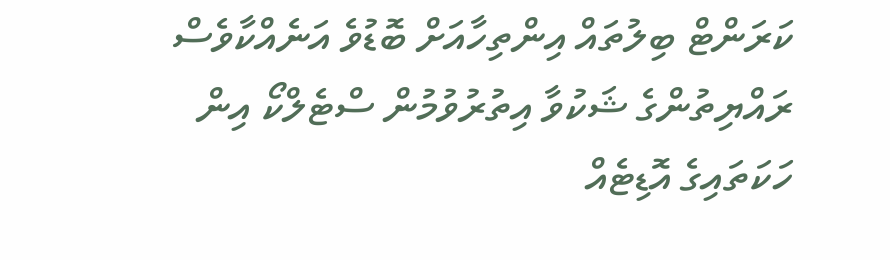ކަރަންޓް ބިލުތައް އިންތިހާއަށް ބޮޑުވެ އަނެއްކާވެސް ރައްޔިތުންގެ ޝަކުވާ އިތުރުވުމުން ސްޓެލްކޯ އިން ހަކަތައިގެ އޮޑިޓެއް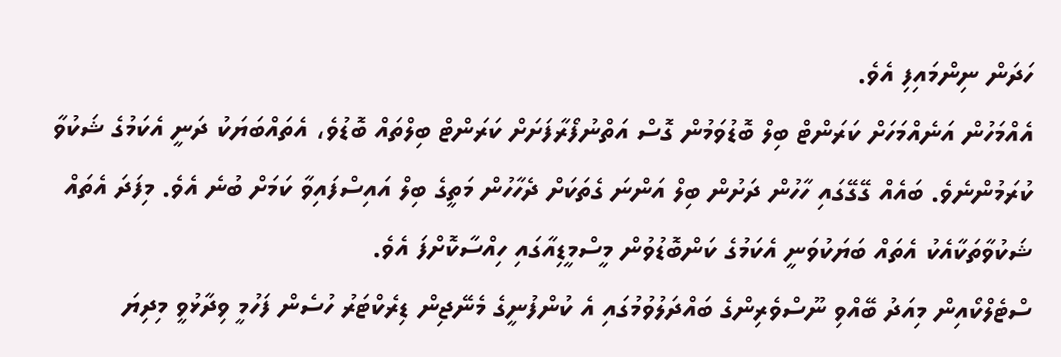ހަދަން ނިންމައިފި އެވެ.
އެއްމަހުން އަނެއްމަހަށް ކަރަންޓް ބިލް ބޮޑުވަމުން ގޮސް އަތްނުފޯރާފަށަށް ކަރަންޓް ބިލްތައް ބޮޑުވެ، އެތައްބަޔަކު ދަނީ އެކަމުގެ ޝަކުވާ ކުރަމުންނެވެ. ބައެއް ގޭގޭގައި ހާހުން ދަށުން ބިލް އަންނަ ގެތަކަށް ދެހާހުން މަތީގެ ބިލް އައިސްފައިވާ ކަމަށް ބުނެ އެވެ. މިފަދަ އެތައް ޝަކުވާތަކާއެކު އެތައް ބަޔަކުވަނީ އެކަމުގެ ކަންބޮޑުވުން މީސްމީޑިއާގައި ހިއްސާކޮށްފަ އެވެ.
ސްޓެލްކޯއިން މިއަދު ބޭއްވި ނޫސްވެރިންގެ ބައްދަލުވުމުގައި އެ ކުންފުނީގެ މެނޭޖިން ޑިރެކްޓަރު ހުސެން ފަހުމީ ވިދާޅުވީ މިދިޔަ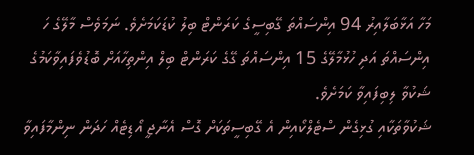މަހާ އަޅާބަލާއިރު 94 އިންސައްތަ ގޭބިސީގެ ކަރަންޓް ބިލު ކުޑަކަމަށެވެ. ނަމަވެސް މާލޭގެ ހަ އިންސައްތަ އަދި ހުޅުމާލޭގެ 15 އިންސައްތަ ގޭގެ ކަރަންޓް ބިލް އިންތިހާއަށް ބޮޑުވެފައިވާކަމުގެ ޝަކުވާ ލިބިފައިވާ ކަމަށެވެ.
ޝަކުވާތަކާއި ގުޅިގެން ސްޓެލްކޯއިން އެ ގޭބިސީތަކަށް ގޮސް އެނާޖީ އޯޑިޓެއް ހަދަން ނިންމާފައިވާ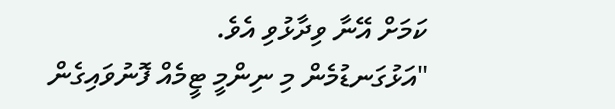ކަމަށް އޭނާ ވިދާޅުވި އެވެ.
"އަޅުގަނޑުމެން މި ނިންމީ ޓީމެއް ފޮނުވައިގެން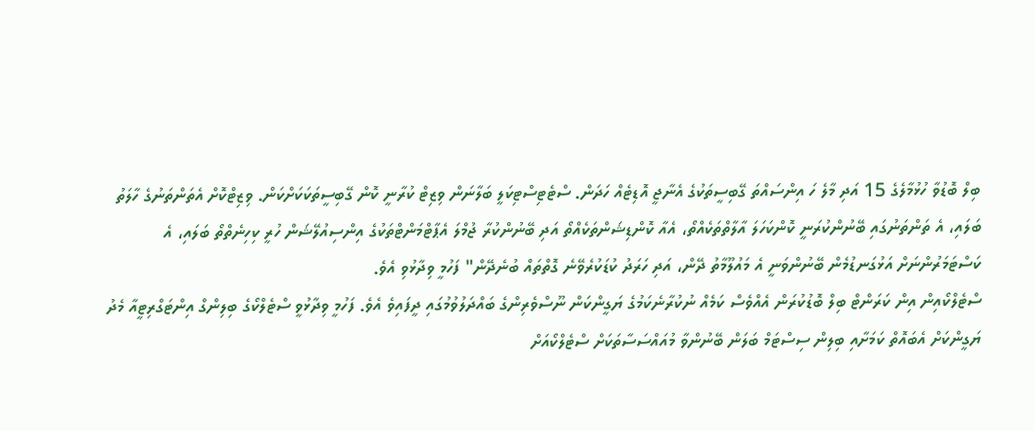ބިލް ބޮޑުވާ ހުޅުމާލެގެ 15 އަދި މާލެ ހަ އިންސައްތަ ގޭބިސީތަކުގެ އެނާޖީ އޮޑިޓެއް ހަދަން. ސްޓެޓިސްޓިކަލީ ބަލާނަން ވިޒިޓް ކުރާނީ ކޮން ގޭބިސީތަކަކަށްކަން. ވިޒިޓްކޮށް އެތަންތަނުގެ ހާލަތު ބަލައި، އެ ތަންތަނުގައި ބޭނުންކުރަނީ ކޮންކަހަލަ އާލާތްތަކެއްތޯ، އެއާ ކޮންޑިޝަންތަކެއްތޯ އަދި ބޭނުންކުރާ ޖުމްލަ އެޕާޓްމަންޓްތަކުގެ އިންސިއުލޭޝަން ހުރީ ކިހިނެތްތޯ ބަލައި، އެ ކަސްޓަމަރުންނަށް އަޅުގަނޑުމެން ބޭނުންވަނީ އެ މައުލޫމާތު ދޭން، އަދި ހަރަދު ކުޑަކުރެވޭނެ ގޮތްތައް ބުނެދޭން" ފަހުމީ ވިދާޅުވި އެވެ.
ސްޓެލްކޯއިން އިން ކަރަންޓް ބިލް ބޮޑުކުރަން އެއްވެސް ކަމެއް ނުކުރާނެކަމުގެ ޔަގީންކަން ނޫސްވެރިންގެ ބައްދަލުވުމުގައި ދީފައިވެ އެވެ. ފަހުމީ ވިދާޅުވީ ސްޓެލްކޯގެ ބިލިންގް އިންޓަގްރިޓީއާ މެދު ޔަގީންކަށް އެބައޮތް ކަމަށާއި ބިލިން ސިސްޓަމް ބަލަން ބޭނުންވާ މުއައްސަސާތަކަށް ސްޓެލްކޯއަށް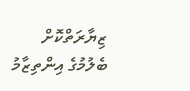ޒިޔާރަތްކޮށް ބެލުމުގެ އިންތިޒާމު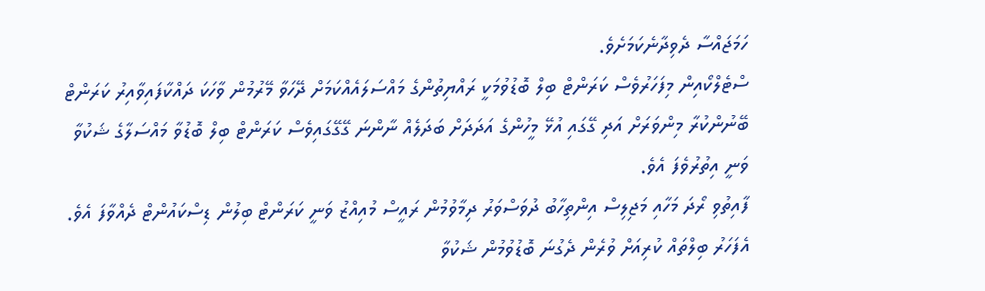ހަމަޖައްސާ ދެވިދާނެކަމަށެވެ.
ސްޓެލްކޯއިން މިފަހަރުވެސް ކަރަންޓް ބިލް ބޮޑުވުމަކީ ރައްޔިތުންގެ މައްސަލައެއްކަމަށް ދޭހަވާ މޭރުމުން ވާހަކަ ދައްކާފައިވާއިރު ކަރަންޓް ބޭނުންކުރާ މިންވަރަށް އަދި ގޭގައި އުޅޭ މީހުންގެ އަދަދަށް ބަދަލެއް ނާންނަ ގޭގޭގައިވެސް ކަރަންޓް ބިލް ބޮޑުވާ މައްސަލާގެ ޝަކުވާ ވަނީ އިތުރުވެފަ އެވެ.
ފާއިތުވި ރޯދަ މަހާއި މަޖިލިސް އިންތިހާބު ދުވަސްވަރު ދިމާވުމުން ރައީސް މުއިއްޒު ވަނީ ކަރަންޓް ބިލުން ޑިސްކައުންޓް ދެއްވާފަ އެވެ. އެފަހަރު ބިލްތައް ކުރިއަށް ވުރެން ދެގުނަ ބޮޑުވުމުން ޝަކުވާ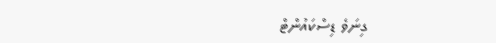ގިނަވެ ޑިސްކައުންޓް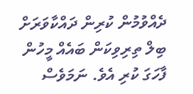ދެއްވުމުން ކުރިން ދައްކާވަރަށް ބިލް ތިރިވިކަން ބައެއް މީހުން ފާހަގަ ކުރި އެވެ. ނަމަވެސް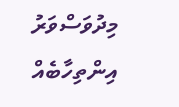މިދުވަސްވަރު އިންތިހާބެއް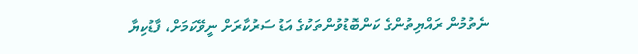ނެތުމުން ރައްޔިތުންގެ ކަންބޮޑުވުންތަކުގެ އަޑު ސަރުކާރަށް ނީވޭކަމަށް، ފާޑުކިޔާ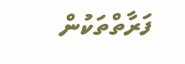ފަރާތްތަކުން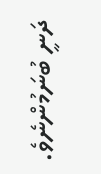ދަނީ ބުނަމުންނެވެ.